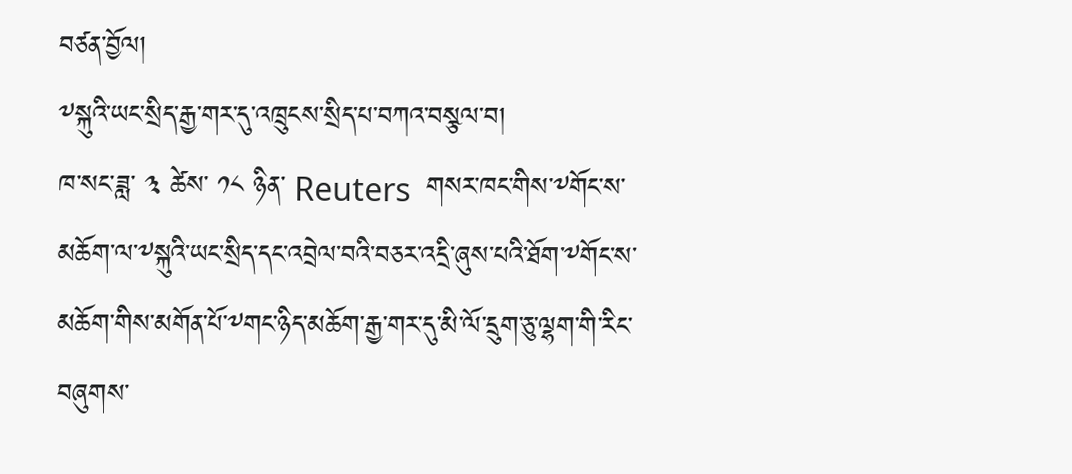བཙན་བྱོལ།
༸སྐུའི་ཡང་སྲིད་རྒྱ་གར་དུ་འཁྲུངས་སྲིད་པ་བཀའ་བསྩལ་བ།
ཁ་སང་ཟླ་ ༣ ཚེས་ ༡༨ ཉིན་ Reuters  གསར་ཁང་གིས་༸གོང་ས་མཆོག་ལ་༸སྐུའི་ཡང་སྲིད་དང་འབྲེལ་བའི་བཅར་འདྲི་ཞུས་པའི་ཐོག་༸གོང་ས་མཆོག་གིས་མགོན་པོ་༸གང་ཉིད་མཆོག་རྒྱ་གར་དུ་མི་ལོ་དྲུག་ཅུ་ལྷག་གི་རིང་བཞུགས་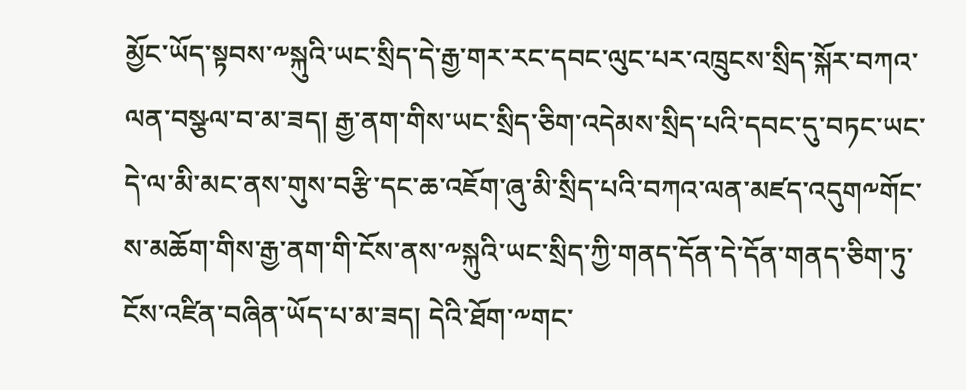མྱོང་ཡོད་སྟབས་༸སྐུའི་ཡང་སྲིད་དེ་རྒྱ་གར་རང་དབང་ལུང་པར་འཁྲུངས་སྲིད་སྐོར་བཀའ་ལན་བསྩལ་བ་མ་ཟད། རྒྱ་ནག་གིས་ཡང་སྲིད་ཅིག་འདེམས་སྲིད་པའི་དབང་དུ་བཏང་ཡང་དེ་ལ་མི་མང་ནས་གུས་བརྩི་དང་ཆ་འཇོག་ཞུ་མི་སྲིད་པའི་བཀའ་ལན་མཛད་འདུག༸གོང་ས་མཆོག་གིས་རྒྱ་ནག་གི་ངོས་ནས་༸སྐུའི་ཡང་སྲིད་ཀྱི་གནད་དོན་དེ་དོན་གནད་ཅིག་ཏུ་ངོས་འཛིན་བཞིན་ཡོད་པ་མ་ཟད། དེའི་ཐོག་༸གང་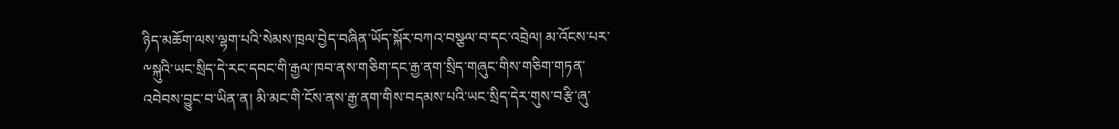ཉིད་མཆོག་ལས་ལྷག་པའི་སེམས་ཁྲལ་བྱེད་བཞིན་ཡོད་སྐོར་བཀའ་བསྩལ་བ་དང་འབྲེལ། མ་འོངས་པར་༸སྐུའི་ཡང་སྲིད་དེ་རང་དབང་གི་རྒྱལ་ཁབ་ནས་གཅིག་དང་རྒྱ་ནག་སྲིད་གཞུང་གིས་གཅིག་གཏན་འབེབས་བྱུང་བ་ཡིན་ན། མི་མང་གི་ངོས་ནས་རྒྱ་ནག་གིས་བདམས་པའི་ཡང་སྲིད་དེར་གུས་བརྩི་ཞུ་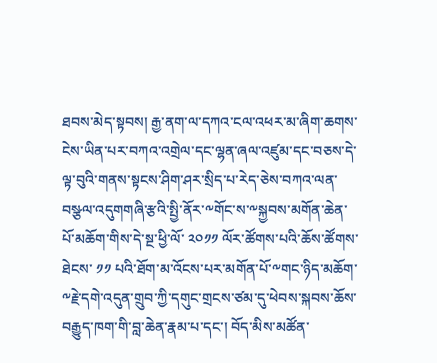ཐབས་མེད་སྟབས། རྒྱ་ནག་ལ་དཀའ་ངལ་འཕར་མ་ཞིག་ཆགས་ངེས་ཡིན་པར་བཀའ་འགྲེལ་དང་ལྷན་ཞལ་འཛུམ་དང་བཅས་དེ་ལྟ་བུའི་གནས་སྟངས་ཤིག་ཤར་སྲིད་པ་རེད་ཅེས་བཀའ་ལན་བསྩལ་འདུགགཞི་རྩའི་སྤྱི་ནོར་༸གོང་ས་༸སྐྱབས་མགོན་ཆེན་པོ་མཆོག་གིས་དེ་སྔ་ཕྱི་ལོ་ ༢༠༡༡ ལོར་ཚོགས་པའི་ཆོས་ཚོགས་ཐེངས་ ༡༡ པའི་ཐོག་མ་འོངས་པར་མགོན་པོ་༸གང་ཉིད་མཆོག་༸རྗེ་དགེ་འདུན་གྲུབ་ཀྱི་དགུང་གྲངས་ཙམ་དུ་ཕེབས་སྐབས་ཆོས་བརྒྱུད་ཁག་གི་བླ་ཆེན་རྣམ་པ་དང་། བོད་མིས་མཚོན་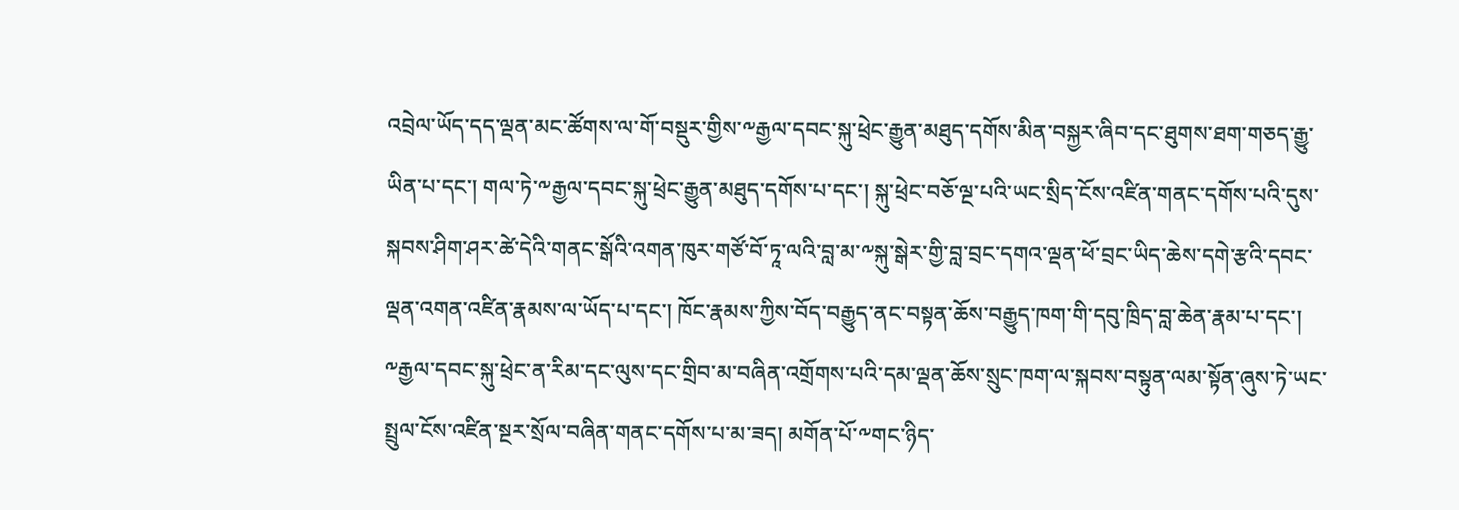འབྲེལ་ཡོད་དད་ལྡན་མང་ཚོགས་ལ་གོ་བསྡུར་གྱིས་༸རྒྱལ་དབང་སྐུ་ཕྲེང་རྒྱུན་མཐུད་དགོས་མིན་བསྐྱར་ཞིབ་དང་ཐུགས་ཐག་གཅད་རྒྱུ་ཡིན་པ་དང་། གལ་ཏེ་༸རྒྱལ་དབང་སྐུ་ཕྲེང་རྒྱུན་མཐུད་དགོས་པ་དང་། སྐུ་ཕྲེང་བཅོ་ལྔ་པའི་ཡང་སྲིད་ངོས་འཛིན་གནང་དགོས་པའི་དུས་སྐབས་ཤིག་ཤར་ཚེ་དེའི་གནང་སྒོའི་འགན་ཁུར་གཙོ་བོ་ཏཱ་ལའི་བླ་མ་༸སྐུ་སྒེར་གྱི་བླ་བྲང་དགའ་ལྡན་ཕོ་བྲང་ཡིད་ཆེས་དགེ་རྩའི་དབང་ལྡན་འགན་འཛིན་རྣམས་ལ་ཡོད་པ་དང་། ཁོང་རྣམས་ཀྱིས་བོད་བརྒྱུད་ནང་བསྟན་ཆོས་བརྒྱུད་ཁག་གི་དབུ་ཁྲིད་བླ་ཆེན་རྣམ་པ་དང་། ༸རྒྱལ་དབང་སྐུ་ཕྲེང་ན་རིམ་དང་ལུས་དང་གྲིབ་མ་བཞིན་འགྲོགས་པའི་དམ་ལྡན་ཆོས་སྲུང་ཁག་ལ་སྐབས་བསྟུན་ལམ་སྟོན་ཞུས་ཏེ་ཡང་སྤྲུལ་ངོས་འཛིན་སྔར་སྲོལ་བཞིན་གནང་དགོས་པ་མ་ཟད། མགོན་པོ་༸གང་ཉིད་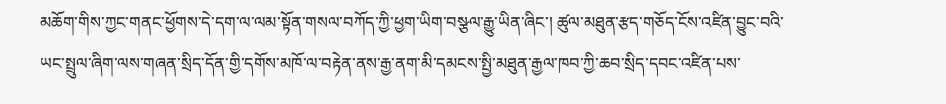མཆོག་གིས་ཀྱང་གནང་ཕྱོགས་དེ་དག་ལ་ལམ་སྟོན་གསལ་བཀོད་ཀྱི་ཕྱག་ཡིག་བསྩལ་རྒྱུ་ཡིན་ཞིང་། ཚུལ་མཐུན་རྩད་གཅོད་ངོས་འཛིན་བྱུང་བའི་ཡང་སྤྲུལ་ཞིག་ལས་གཞན་སྲིད་དོན་གྱི་དགོས་མཁོ་ལ་བརྟེན་ནས་རྒྱ་ནག་མི་དམངས་སྤྱི་མཐུན་རྒྱལ་ཁབ་ཀྱི་ཆབ་སྲིད་དབང་འཛིན་པས་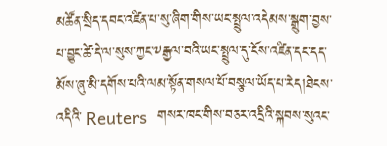མཚོན་སྲིད་དབང་འཛིན་པ་སུ་ཞིག་གིས་ཡང་སྤྲུལ་འདེམས་སྒྲུག་བྱས་པ་བྱུང་ཚེ་དེ་ལ་སུས་ཀྱང་༸རྒྱལ་བའི་ཡང་སྤྲུལ་དུ་ངོས་འཛིན་དང་དད་མོས་ཞུ་མི་དགོས་པའི་ལམ་སྟོན་གསལ་པོ་བསྩལ་ཡོད་པ་རེད།ཐེངས་འདིའི་ Reuters  གསར་ཁང་གིས་བཅར་འདྲིའི་སྐབས་སུའང་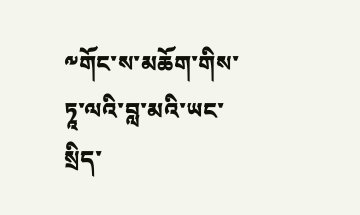༸གོང་ས་མཆོག་གིས་ཏཱ་ལའི་བླ་མའི་ཡང་སྲིད་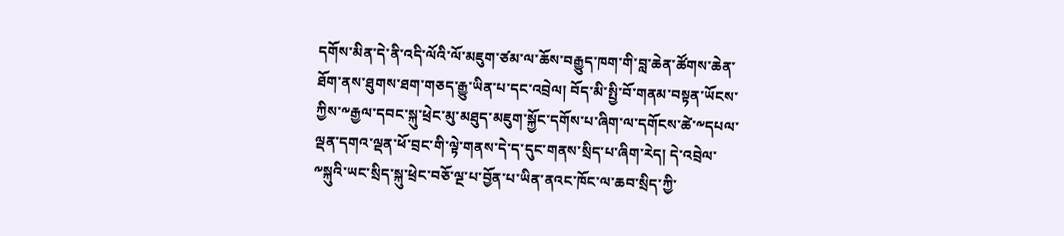དགོས་མིན་དེ་ནི་འདི་ལོའི་ལོ་མཇུག་ཙམ་ལ་ཆོས་བརྒྱུད་ཁག་གི་བླ་ཆེན་ཚོགས་ཆེན་ཐོག་ནས་ཐུགས་ཐག་གཅད་རྒྱུ་ཡིན་པ་དང་འབྲེལ། བོད་མི་སྤྱི་བོ་གནམ་བསྟན་ཡོངས་ཀྱིས་༸རྒྱལ་དབང་སྐུ་ཕྲེང་མུ་མཐུད་མཇུག་སྐྱོང་དགོས་པ་ཞིག་ལ་དགོངས་ཚེ་༸དཔལ་ལྡན་དགའ་ལྡན་ཕོ་བྲང་གི་ལྟེ་གནས་དེ་ད་དུང་གནས་སྲིད་པ་ཞིག་རེད། དེ་འབྲེལ་༸སྐུའི་ཡང་སྲིད་སྐུ་ཕྲེང་བཅོ་ལྔ་པ་བྱོན་པ་ཡིན་ནའང་ཁོང་ལ་ཆབ་སྲིད་ཀྱི་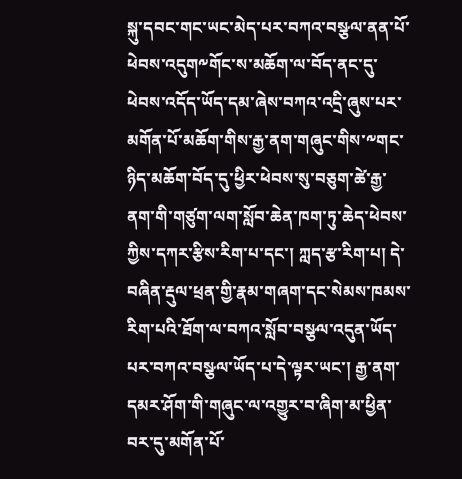སྐུ་དབང་གང་ཡང་མེད་པར་བཀའ་བསྩལ་ནན་པོ་ཕེབས་འདུག༸གོང་ས་མཆོག་ལ་བོད་ནང་དུ་ཕེབས་འདོད་ཡོད་དམ་ཞེས་བཀའ་འདྲི་ཞུས་པར་མགོན་པོ་མཆོག་གིས་རྒྱ་ནག་གཞུང་གིས་༸གང་ཉིད་མཆོག་བོད་དུ་ཕྱིར་ཕེབས་སུ་བཅུག་ཚེ་རྒྱ་ནག་གི་གཙུག་ལག་སློབ་ཆེན་ཁག་ཏུ་ཆེད་ཕེབས་ཀྱིས་དཀར་རྩིས་རིག་པ་དང་། ཀླད་རྩ་རིག་པ། དེ་བཞིན་རྡུལ་ཕྲན་གྱི་རྣམ་གཞག་དང་སེམས་ཁམས་རིག་པའི་ཐོག་ལ་བཀའ་སློབ་བསྩལ་འདུན་ཡོད་པར་བཀའ་བསྩལ་ཡོད་པ་དེ་ལྟར་ཡང་། རྒྱ་ནག་དམར་ཤོག་གི་གཞུང་ལ་འགྱུར་བ་ཞིག་མ་ཕྱིན་བར་དུ་མགོན་པོ་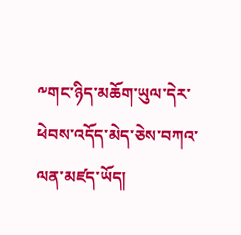༸གང་ཉིད་མཆོག་ཡུལ་དེར་ཕེབས་འདོད་མེད་ཅེས་བཀའ་ལན་མཛད་ཡོད།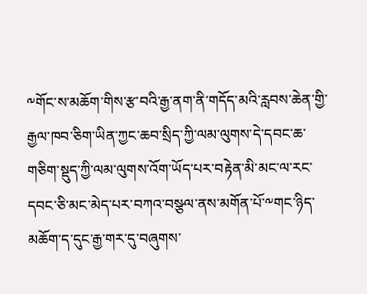༸གོང་ས་མཆོག་གིས་རྩ་བའི་རྒྱ་ནག་ནི་གདོད་མའི་རླབས་ཆེན་གྱི་རྒྱལ་ཁབ་ཅིག་ཡིན་ཀྱང་ཆབ་སྲིད་ཀྱི་ལམ་ལུགས་དེ་དབང་ཆ་གཅིག་སྡུད་ཀྱི་ལམ་ལུགས་འོག་ཡོད་པར་བརྟེན་མི་མང་ལ་རང་དབང་ཅི་མང་མེད་པར་བཀའ་བསྩལ་ནས་མགོན་པོ་༸གང་ཉིད་མཆོག་ད་དུང་རྒྱ་གར་དུ་བཞུགས་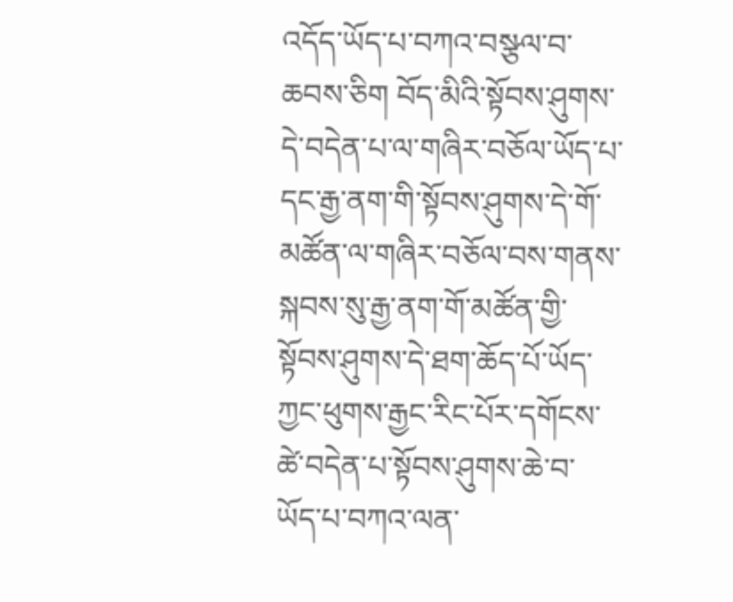འདོད་ཡོད་པ་བཀའ་བསྩལ་བ་ཆབས་ཅིག བོད་མིའི་སྟོབས་ཤུགས་དེ་བདེན་པ་ལ་གཞིར་བཅོལ་ཡོད་པ་དང་རྒྱ་ནག་གི་སྟོབས་ཤུགས་དེ་གོ་མཚོན་ལ་གཞིར་བཅོལ་བས་གནས་སྐབས་སུ་རྒྱ་ནག་གོ་མཚོན་གྱི་སྟོབས་ཤུགས་དེ་ཐག་ཆོད་པོ་ཡོད་ཀྱང་ཕུགས་རྒྱང་རིང་པོར་དགོངས་ཚེ་བདེན་པ་སྟོབས་ཤུགས་ཆེ་བ་ཡོད་པ་བཀའ་ལན་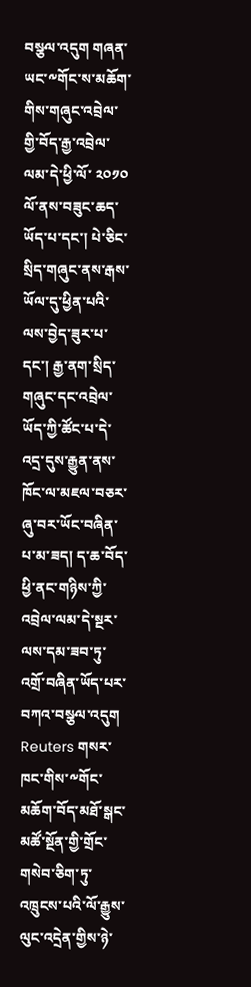བསྩལ་འདུག གཞན་ཡང་༸གོང་ས་མཆོག་གིས་གཞུང་འབྲེལ་གྱི་བོད་རྒྱ་འབྲེལ་ལམ་དེ་ཕྱི་ལོ་ ༢༠༡༠ ལོ་ནས་བཟུང་ཆད་ཡོད་པ་དང་། པེ་ཅིང་སྲིད་གཞུང་ནས་རྒས་ཡོལ་དུ་ཕྱིན་པའི་ལས་བྱེད་ཟུར་པ་དང་། རྒྱ་ནག་སྲིད་གཞུང་དང་འབྲེལ་ཡོད་ཀྱི་ཚོང་པ་དེ་འདྲ་དུས་རྒྱུན་ནས་ཁོང་ལ་མཇལ་བཅར་ཞུ་བར་ཡོང་བཞིན་པ་མ་ཟད། ད་ཆ་བོད་ཕྱི་ནང་གཉིས་ཀྱི་འབྲེལ་ལམ་དེ་སྔར་ལས་དམ་ཟབ་ཏུ་འགྲོ་བཞིན་ཡོད་པར་བཀའ་བསྩལ་འདུག Reuters གསར་ཁང་གིས་༸གོང་མཆོག་བོད་མཐོ་སྒང་མཚོ་སྔོན་གྱི་གྲོང་གསེབ་ཅིག་ཏུ་འཁྲུངས་པའི་ལོ་རྒྱུས་ལུང་འདྲེན་གྱིས་ཉེ་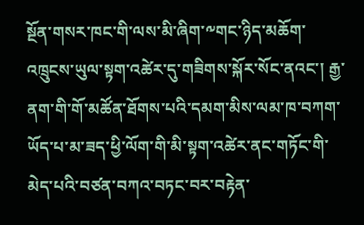སྔོན་གསར་ཁང་གི་ལས་མི་ཞིག་༸གང་ཉིད་མཆོག་འཁྲུངས་ཡུལ་སྟག་འཚེར་དུ་གཟིགས་སྐོར་སོང་ནའང་། རྒྱ་ནག་གི་གོ་མཚོན་ཐོགས་པའི་དམག་མིས་ལམ་ཁ་བཀག་ཡོད་པ་མ་ཟད་ཕྱི་ལོག་གི་མི་སྟག་འཚེར་ནང་གཏོང་གི་མེད་པའི་བཙན་བཀའ་བཏང་བར་བརྟེན་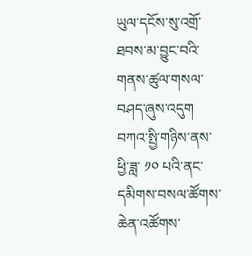ཡུལ་དངོས་སུ་འགྲོ་ཐབས་མ་བྱུང་བའི་གནས་ཚུལ་གསལ་བཤད་ཞུས་འདུག
བཀའ་སྤྱི་གཉིས་ནས་ཕྱི་ཟླ་ ༡༠ པའི་ནང་དམིགས་བསལ་ཚོགས་ཆེན་འཚོགས་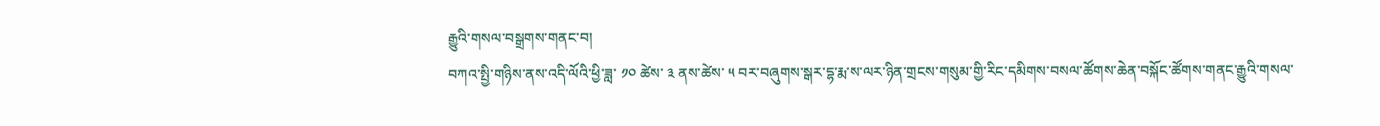རྒྱུའི་གསལ་བསྒྲགས་གནང་བ།
བཀའ་སྤྱི་གཉིས་ནས་འདི་ལོའི་ཕྱི་ཟླ་ ༡༠ ཚེས་ ༣ ནས་ཚེས་ ༥ བར་བཞུགས་སྒར་དྷ་རྨ་ས་ལར་ཉིན་གྲངས་གསུམ་གྱི་རིང་དམིགས་བསལ་ཚོགས་ཆེན་བསྐོང་ཚོགས་གནང་རྒྱུའི་གསལ་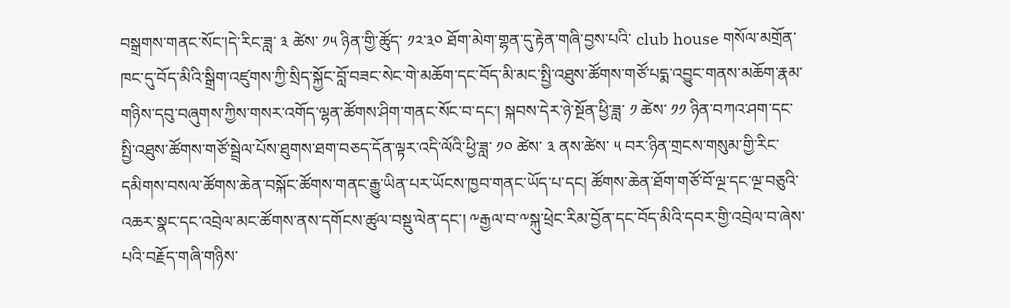བསྒྲགས་གནང་སོང་།དེ་རིང་ཟླ་ ༣ ཚེས་ ༡༥ ཉིན་གྱི་ཚོུད་ ༡༢་༣༠ ཐོག་མེག་གྷན་དུ་རྟེན་གཞི་བྱས་པའི་ club house གསོལ་མགྲོན་ཁང་དུ་བོད་མིའི་སྒྲིག་འཛུགས་ཀྱི་སྲིད་སྐྱོང་བློ་བཟང་སེང་གེ་མཆོག་དང་བོད་མི་མང་སྤྱི་འཐུས་ཚོགས་གཙོ་པདྨ་འབྱུང་གནས་མཆོག་རྣམ་གཉིས་དབུ་བཞུགས་ཀྱིས་གསར་འགོད་ལྷན་ཚོགས་ཤིག་གནང་སོང་བ་དང་། སྐབས་དེར་ཉེ་སྔོན་ཕྱི་ཟླ་ ༡ ཚེས་ ༡༡ ཉིན་བཀའ་ཤག་དང་སྤྱི་འཐུས་ཚོགས་གཙོ་སྦྲེལ་པོས་ཐུགས་ཐག་བཅད་དོན་ལྟར་འདི་ལོའི་ཕྱི་ཟླ་ ༡༠ ཚེས་ ༣ ནས་ཚེས་ ༥ བར་ཉིན་གྲངས་གསུམ་གྱི་རིང་དམིགས་བསལ་ཚོགས་ཆེན་བསྐོང་ཚོགས་གནང་རྒྱུ་ཡིན་པར་ཡོངས་ཁྱབ་གནང་ཡོད་པ་དང། ཚོགས་ཆེན་ཐོག་གཙོ་བོ་ལྔ་དང་ལྔ་བཅུའི་འཆར་སྣང་དང་འབྲེལ་མང་ཚོགས་ནས་དགོངས་ཚུལ་བསྡུ་ལེན་དང་། ༸རྒྱལ་བ་༸སྐུ་ཕྲེང་རིམ་བྱོན་དང་བོད་མིའི་དབར་གྱི་འབྲེལ་བ་ཞེས་པའི་བརྗོད་གཞི་གཉིས་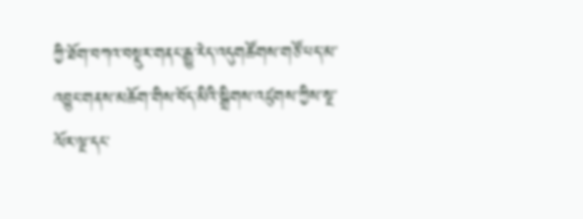ཀྱི་ཐོག་བཀའ་བསྡུར་གནང་རྒྱུ་རེད་འདུགཚོགས་གཙོ་པད་མ་འབྱུང་གནས་མཆོག་གིས་བོད་མིའི་སྒྲིགས་འཛུགས་ཀྱིས་སྔ་ལོར་ལྔ་དང་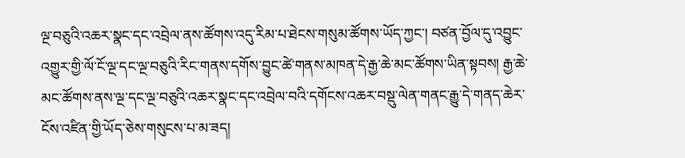ལྔ་བཅུའི་འཆར་སྣང་དང་འབྲེལ་ནས་ཚོགས་འདུ་རིམ་པ་ཐེངས་གསུམ་ཚོགས་ཡོད་ཀྱང་། བཙན་བྱོལ་དུ་འབྱུང་འགྱུར་གྱི་ལོ་ངོ་ལྔ་དང་ལྔ་བཅུའི་རིང་གནས་དགོས་བྱུང་ཚེ་གནས་མཁན་དེ་རྒྱ་ཆེ་མང་ཚོགས་ཡིན་སྟབས། རྒྱ་ཆེ་མང་ཚོགས་ནས་ལྔ་དང་ལྔ་བཅུའི་འཆར་སྣང་དང་འབྲེལ་བའི་དགོངས་འཆར་བསྡུ་ལེན་གནང་རྒྱུ་དེ་གནད་ཆེར་ངོས་འཛིན་གྱི་ཡོད་ཅེས་གསུངས་པ་མ་ཟད།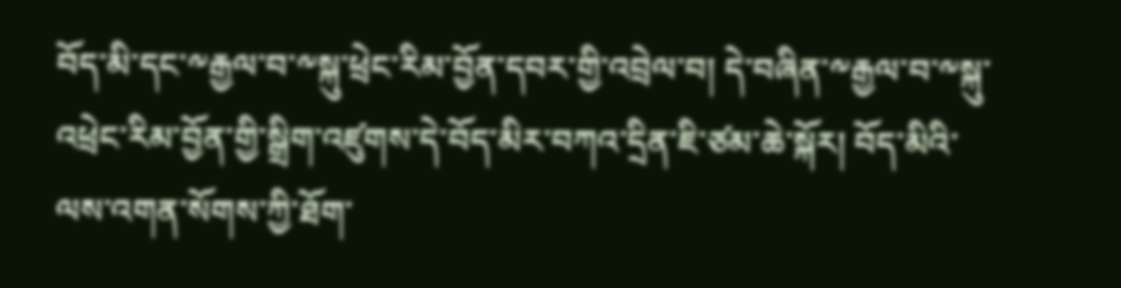བོད་མི་དང་༸རྒྱལ་བ་༸སྐུ་ཕྲེང་རིམ་བྱོན་དབར་གྱི་འབྲེལ་བ། དེ་བཞིན་༸རྒྱལ་བ་༸སྐུ་འཕྲེང་རིམ་བྱོན་གྱི་སྒྲིག་འཛུགས་དེ་བོད་མིར་བཀའ་དྲིན་ཇི་ཙམ་ཆེ་སྐོར། བོད་མིའི་ལས་འགན་སོགས་ཀྱི་ཐོག་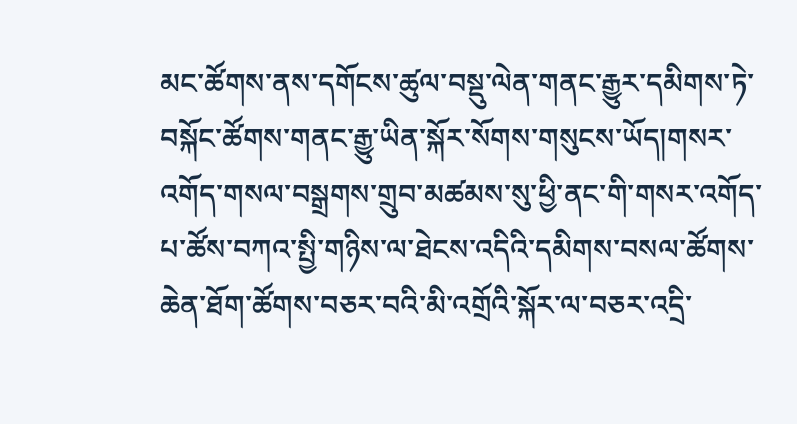མང་ཚོགས་ནས་དགོངས་ཚུལ་བསྡུ་ལེན་གནང་རྒྱུར་དམིགས་ཏེ་བསྐོང་ཚོགས་གནང་རྒྱུ་ཡིན་སྐོར་སོགས་གསུངས་ཡོད།གསར་འགོད་གསལ་བསྒྲགས་གྲུབ་མཚམས་སུ་ཕྱི་ནང་གི་གསར་འགོད་པ་ཚོས་བཀའ་སྤྱི་གཉིས་ལ་ཐེངས་འདིའི་དམིགས་བསལ་ཚོགས་ཆེན་ཐོག་ཚོགས་བཅར་བའི་མི་འགྲོའི་སྐོར་ལ་བཅར་འདྲི་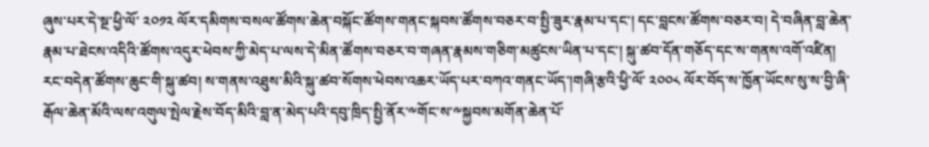ཞུས་པར་དེ་སྔ་ཕྱི་ལོ་ ༢༠༡༢ ལོར་དམིགས་བསལ་ཚོགས་ཆེན་བསྐོང་ཚོགས་གནང་སྐབས་ཚོགས་བཅར་བ་སྤྱི་ཟུར་རྣམ་པ་དང་། དང་བླངས་ཚོགས་བཅར་བ། དེ་བཞིན་བླ་ཆེན་རྣམ་པ་ཐེངས་འདིའི་ཚོགས་འདུར་ཕེབས་ཀྱི་མེད་པ་ལས་དེ་མིན་ཚོགས་བཅར་བ་གཞན་རྣམས་གཅིག་མཚུངས་ཡིན་པ་དང་། སྐུ་ཚབ་དོན་གཅོད་དང་ས་གནས་འགོ་འཛིན། རང་བདེན་ཚོགས་ཆུང་གི་སྐུ་ཚབ། ས་གནས་འཐུས་མིའི་སྐུ་ཚབ་སོགས་ཕེབས་འཆར་ཡོད་པར་བཀའ་གནང་ཡོད་།གཞི་རྩའི་ཕྱི་ལོ་ ༢༠༠༨ ལོར་བོད་ས་ཁྱོན་ཡོངས་སུ་ས་བྱི་ཞི་རྒོལ་ཆེན་མོའི་ལས་འགུལ་སྤེལ་རྗེས་བོད་མིའི་བླ་ན་མེད་པའི་དབུ་ཁྲིད་སྤྱི་ནོར་༸གོང་ས་༸སྐྱབས་མགོན་ཆེན་པོ་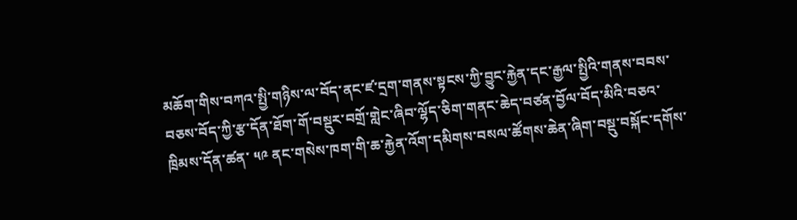མཆོག་གིས་བཀའ་སྤྱི་གཉིས་ལ་བོད་ནང་ཛ་དྲག་གནས་སྟངས་ཀྱི་བྱུང་རྐྱེན་དང་རྒྱལ་སྤྱིའི་གནས་བབས་བཅས་བོད་ཀྱི་རྩ་དོན་ཐོག་གོ་བསྡུར་བགྲོ་གླེང་ཞིབ་ལྷོད་ཅིག་གནང་ཆེད་བཙན་བྱོལ་བོད་མིའི་བཅའ་ཁྲིམས་དོན་ཚན་ ༥༩ ནང་གསེས་ཁག་གི་ཆ་རྐྱེན་འོག་དམིགས་བསལ་ཚོགས་ཆེན་ཞིག་བསྡུ་བསྐོང་དགོས་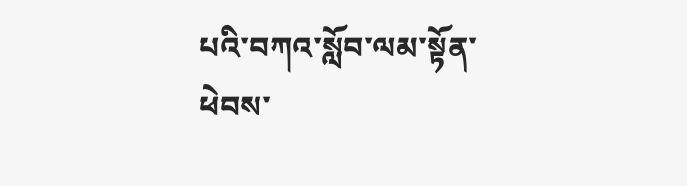པའི་བཀའ་སློབ་ལམ་སྟོན་ཕེབས་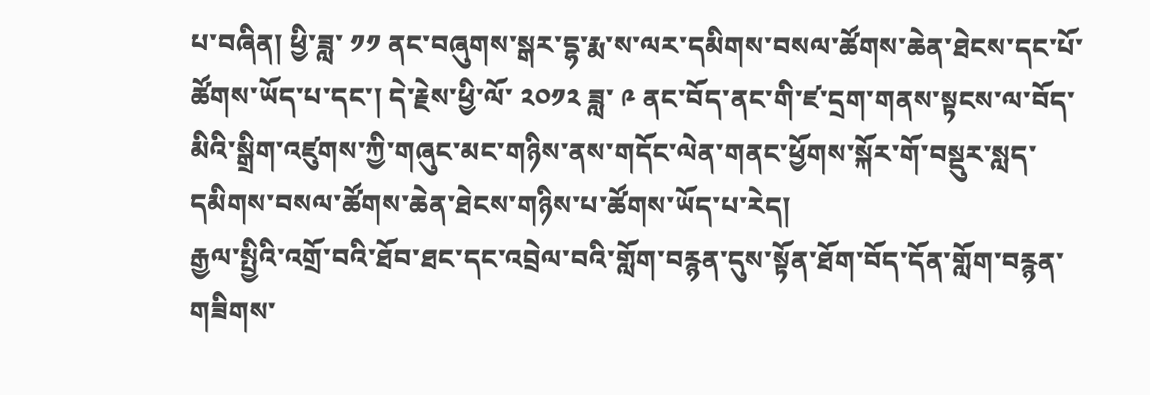པ་བཞིན། ཕྱི་ཟླ་ ༡༡ ནང་བཞུགས་སྒར་དྷ་རྨ་ས་ལར་དམིགས་བསལ་ཚོགས་ཆེན་ཐེངས་དང་པོ་ཚོགས་ཡོད་པ་དང་། དེ་རྗེས་ཕྱི་ལོ་ ༢༠༡༢ ཟླ་ ༩ ནང་བོད་ནང་གི་ཛ་དྲག་གནས་སྟངས་ལ་བོད་མིའི་སྒྲིག་འཛུགས་ཀྱི་གཞུང་མང་གཉིས་ནས་གདོང་ལེན་གནང་ཕྱོགས་སྐོར་གོ་བསྡུར་སླད་དམིགས་བསལ་ཚོགས་ཆེན་ཐེངས་གཉིས་པ་ཚོགས་ཡོད་པ་རེད།
རྒྱལ་སྤྱིའི་འགྲོ་བའི་ཐོབ་ཐང་དང་འབྲེལ་བའི་གློག་བརྙན་དུས་སྟོན་ཐོག་བོད་དོན་གློག་བརྙན་གཟིགས་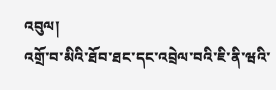འབུལ།
འགྲོ་བ་མིའི་ཐོབ་ཐང་དང་འབྲེལ་བའི་ཇི་ནི་ཝའི་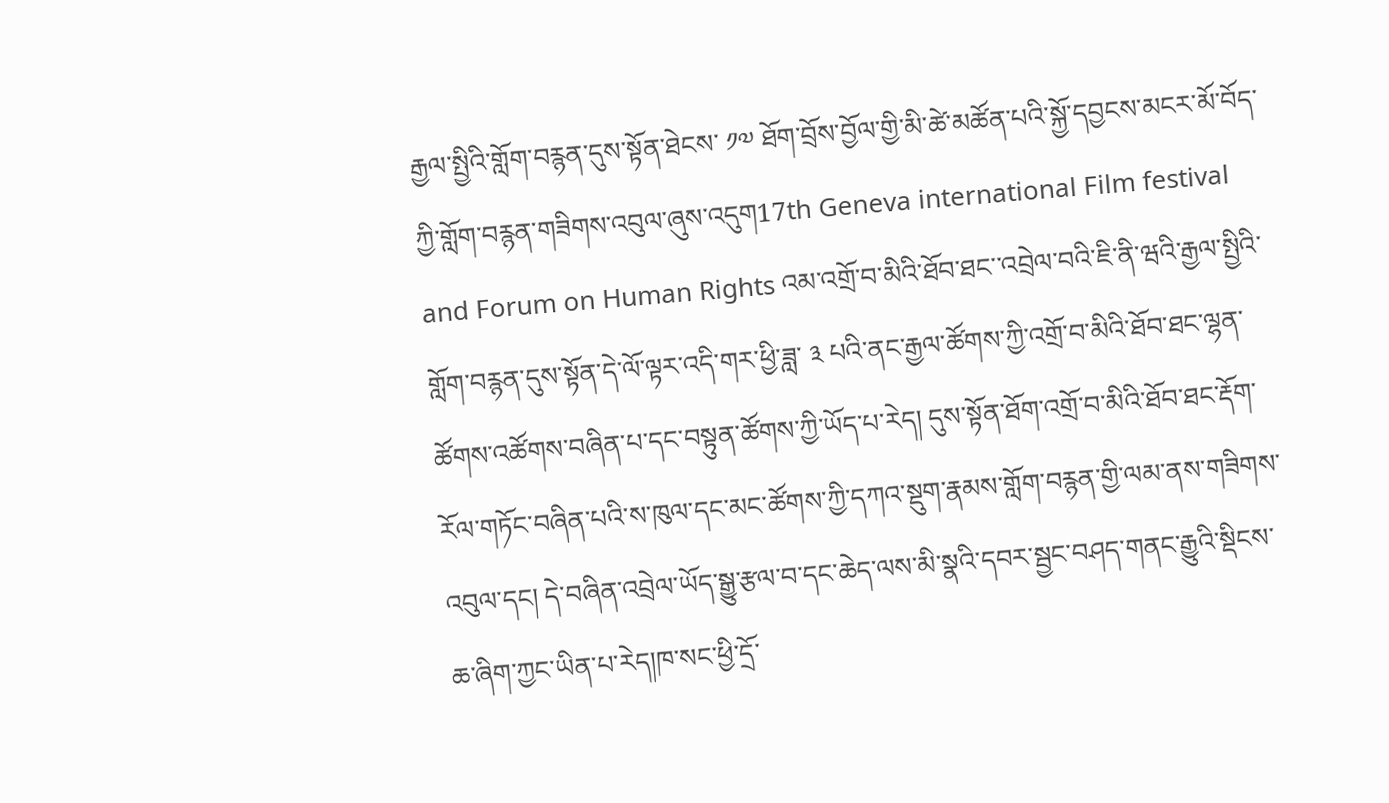རྒྱལ་སྤྱིའི་གློག་བརྙན་དུས་སྟོན་ཐེངས་ ༡༧ ཐོག་བྲོས་བྱོལ་གྱི་མི་ཚེ་མཚོན་པའི་སྐྱོ་དབྱངས་མངར་མོ་བོད་ཀྱི་གློག་བརྙན་གཟིགས་འབུལ་ཞུས་འདུག17th Geneva international Film festival and Forum on Human Rights འམ་འགྲོ་བ་མིའི་ཐོབ་ཐང་་འབྲེལ་བའི་ཇི་ནི་ཝའི་རྒྱལ་སྤྱིའི་གློག་བརྙན་དུས་སྟོན་དེ་ལོ་ལྟར་འདི་གར་ཕྱི་ཟླ་ ༣ པའི་ནང་རྒྱལ་ཚོགས་ཀྱི་འགྲོ་བ་མིའི་ཐོབ་ཐང་ལྷན་ཚོགས་འཚོགས་བཞིན་པ་དང་བསྟུན་ཚོགས་ཀྱི་ཡོད་པ་རེད། དུས་སྟོན་ཐོག་འགྲོ་བ་མིའི་ཐོབ་ཐང་རྡོག་རོལ་གཏོང་བཞིན་པའི་ས་ཁུལ་དང་མང་ཚོགས་ཀྱི་དཀའ་སྡུག་རྣམས་གློག་བརྙན་གྱི་ལམ་ནས་གཟིགས་འབུལ་དང། དེ་བཞིན་འབྲེལ་ཡོད་སྒྱུ་རྩལ་བ་དང་ཆེད་ལས་མི་སྣའི་དབར་སྦྱང་བཤད་གནང་རྒྱུའི་སྡིངས་ཆ་ཞིག་ཀྱང་ཡིན་པ་རེད།ཁ་སང་ཕྱི་དྲོ་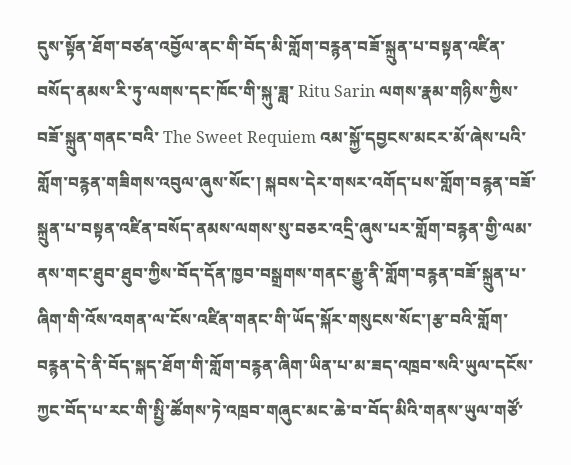དུས་སྟོན་ཐོག་བཙན་འབྱོལ་ནང་གི་བོད་མི་གློག་བརྙན་བཟོ་སྐྲུན་པ་བསྟན་འཛིན་བསོད་ནམས་རི་ཏུ་ལགས་དང་ཁོང་གི་སྐུ་ཟླ་ Ritu Sarin ལགས་རྣམ་གཉིས་ཀྱིས་བཟོ་སྐྲུན་གནང་བའི་ The Sweet Requiem འམ་སྐྱོ་དབྱངས་མངར་མོ་ཞེས་པའི་གློག་བརྙན་གཟིགས་འབུལ་ཞུས་སོང་། སྐབས་དེར་གསར་འགོད་པས་གློག་བརྙན་བཟོ་སྐྲུན་པ་བསྟན་འཛིན་བསོད་ནམས་ལགས་སུ་བཅར་འདྲི་ཞུས་པར་གློག་བརྙན་གྱི་ལམ་ནས་གང་ཐུབ་ཐུབ་ཀྱིས་བོད་དོན་ཁྱབ་བསྒྲགས་གནང་རྒྱུ་ནི་གློག་བརྙན་བཟོ་སྐྲུན་པ་ཞིག་གི་འོས་འགན་ལ་ངོས་འཛིན་གནང་གི་ཡོད་སྐོར་གསུངས་སོང་།རྩ་བའི་གློག་བརྙན་དེ་ནི་བོད་སྐད་ཐོག་གི་གློག་བརྙན་ཞིག་ཡིན་པ་མ་ཟད་འཁྲབ་སའི་ཡུལ་དངོས་ཀྱང་བོད་པ་རང་གི་སྤྱི་ཚོགས་ཏེ་འཁྲབ་གཞུང་མང་ཆེ་བ་བོད་མིའི་གནས་ཡུལ་གཙོ་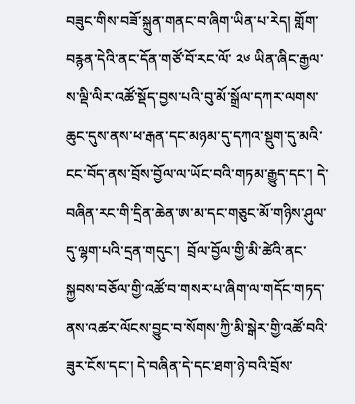བཟུང་གིས་བཟོ་སྐྲུན་གནང་བ་ཞིག་ཡིན་པ་རེད། གློག་བརྙན་དེའི་ནང་དོན་གཙོ་བོ་རང་ལོ་ ༢༦ ཡིན་ཞིང་རྒྱལ་ས་ལྡི་ལིར་འཚོ་སྡོད་བྱས་པའི་བུ་མོ་སྒྲོལ་དཀར་ལགས་ཆུང་དུས་ནས་ཕ་རྒན་དང་མཉམ་དུ་དཀའ་སྡུག་དུ་མའི་ངང་བོད་ནས་བྲོས་བྱོལ་ལ་ཡོང་བའི་གཏམ་རྒྱུད་དང་། དེ་བཞིན་རང་གི་དྲིན་ཆེན་ཨ་མ་དང་གཅུང་མོ་གཉིས་ཤུལ་དུ་ལྷག་པའི་དྲན་གདུང་།  བྲོལ་བྱོལ་གྱི་མི་ཚེའི་ནང་སྐྱབས་བཅོལ་གྱི་འཚོ་བ་གསར་པ་ཞིག་ལ་གདོང་གཏད་ནས་འཚར་ལོངས་བྱུང་བ་སོགས་ཀྱི་མི་སྒེར་གྱི་འཚོ་བའི་ཟུར་ངོས་དང་། དེ་བཞིན་དེ་དང་ཐག་ཉེ་བའི་བྲོས་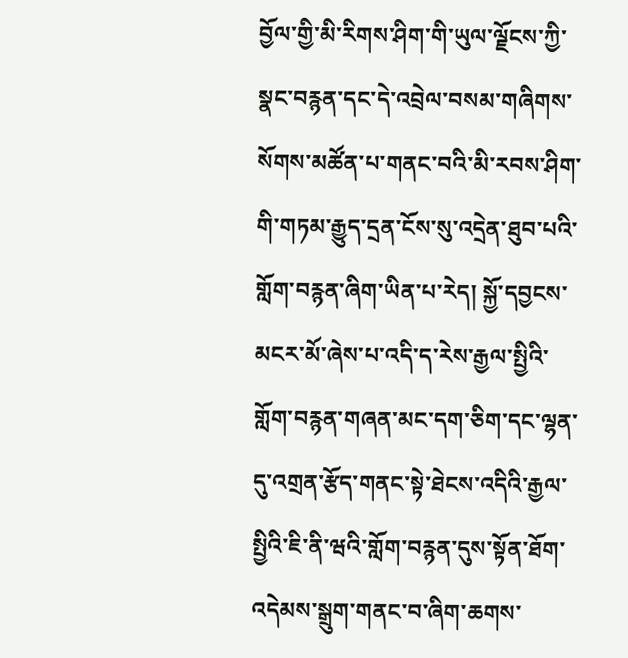བྱོལ་གྱི་མི་རིགས་ཤིག་གི་ཡུལ་ལྗོངས་ཀྱི་སྣང་བརྙན་དང་དེ་འབྲེལ་བསམ་གཞིགས་སོགས་མཚོན་པ་གནང་བའི་མི་རབས་ཤིག་གི་གཏམ་རྒྱུད་དྲན་ངོས་སུ་འདྲེན་ཐུབ་པའི་གློག་བརྙན་ཞིག་ཡིན་པ་རེད། སྐྱོ་དབྱངས་མངར་མོ་ཞེས་པ་འདི་ད་རེས་རྒྱལ་སྤྱིའི་གློག་བརྙན་གཞན་མང་དག་ཅིག་དང་ལྷན་དུ་འགྲན་རྩོད་གནང་སྟེ་ཐེངས་འདིའི་རྒྱལ་སྤྱིའི་ཇི་ནི་ཝའི་གློག་བརྙན་དུས་སྟོན་ཐོག་འདེམས་སྒྲུག་གནང་བ་ཞིག་ཆགས་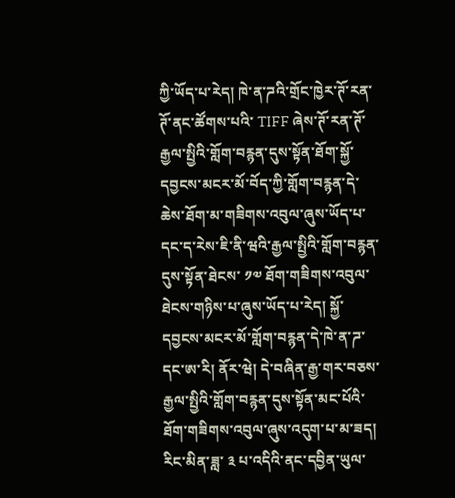ཀྱི་ཡོད་པ་རེད། ཁེ་ན་ཌའི་གྲོང་ཁྱེར་ཊོ་རན་ཊོ་ནང་ཚོགས་པའི་ TIFF ཞེས་ཊོ་རན་ཊོ་རྒྱལ་སྤྱིའི་གློག་བརྙན་དུས་སྟོན་ཐོག་སྐྱོ་དབྱངས་མངར་མོ་བོད་ཀྱི་གློག་བརྙན་དེ་ཆེས་ཐོག་མ་གཟིགས་འབུལ་ཞུས་ཡོད་པ་དང་ད་རེས་ཇི་ནི་ཝའི་རྒྱལ་སྤྱིའི་གློག་བརྙན་དུས་སྟོན་ཐེངས་ ༡༧ ཐོག་གཟིགས་འབུལ་ཐེངས་གཉིས་པ་ཞུས་ཡོད་པ་རེད། སྐྱོ་དབྱངས་མངར་མོ་གློག་བརྙན་དེ་ཁེ་ན་ཌ་དང་ཨ་རི། ནོར་ཝེ། དེ་བཞིན་རྒྱ་གར་བཅས་རྒྱལ་སྤྱིའི་གློག་བརྙན་དུས་སྟོན་མང་པོའི་ཐོག་གཟིགས་འབུལ་ཞུས་འདུག་པ་མ་ཟད། རིང་མིན་ཟླ་ ༣ པ་འདིའི་ནང་དབྱིན་ཡུལ་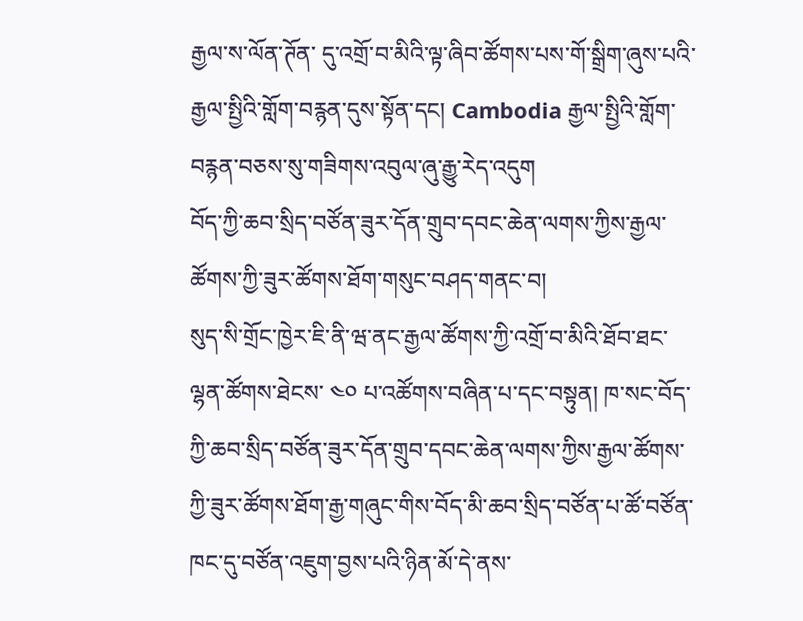རྒྱལ་ས་ལོན་ཊོན་ དུ་འགྲོ་བ་མིའི་ལྟ་ཞིབ་ཚོགས་པས་གོ་སྒྲིག་ཞུས་པའི་རྒྱལ་སྤྱིའི་གློག་བརྙན་དུས་སྟོན་དང། Cambodia རྒྱལ་སྤྱིའི་གློག་བརྙན་བཅས་སུ་གཟིགས་འབུལ་ཞུ་རྒྱུ་རེད་འདུག
བོད་ཀྱི་ཆབ་སྲིད་བཙོན་ཟུར་དོན་གྲུབ་དབང་ཆེན་ལགས་ཀྱིས་རྒྱལ་ཚོགས་ཀྱི་ཟུར་ཚོགས་ཐོག་གསུང་བཤད་གནང་བ།
སུད་སི་གྲོང་ཁྱེར་ཇི་ནི་ཝ་ནང་རྒྱལ་ཚོགས་ཀྱི་འགྲོ་བ་མིའི་ཐོབ་ཐང་ལྷན་ཚོགས་ཐེངས་ ༤༠ པ་འཚོགས་བཞིན་པ་དང་བསྟུན། ཁ་སང་བོད་ཀྱི་ཆབ་སྲིད་བཙོན་ཟུར་དོན་གྲུབ་དབང་ཆེན་ལགས་ཀྱིས་རྒྱལ་ཚོགས་ཀྱི་ཟུར་ཚོགས་ཐོག་རྒྱ་གཞུང་གིས་བོད་མི་ཆབ་སྲིད་བཙོན་པ་ཚོ་བཙོན་ཁང་དུ་བཙོན་འཇུག་བྱས་པའི་ཉིན་མོ་དེ་ནས་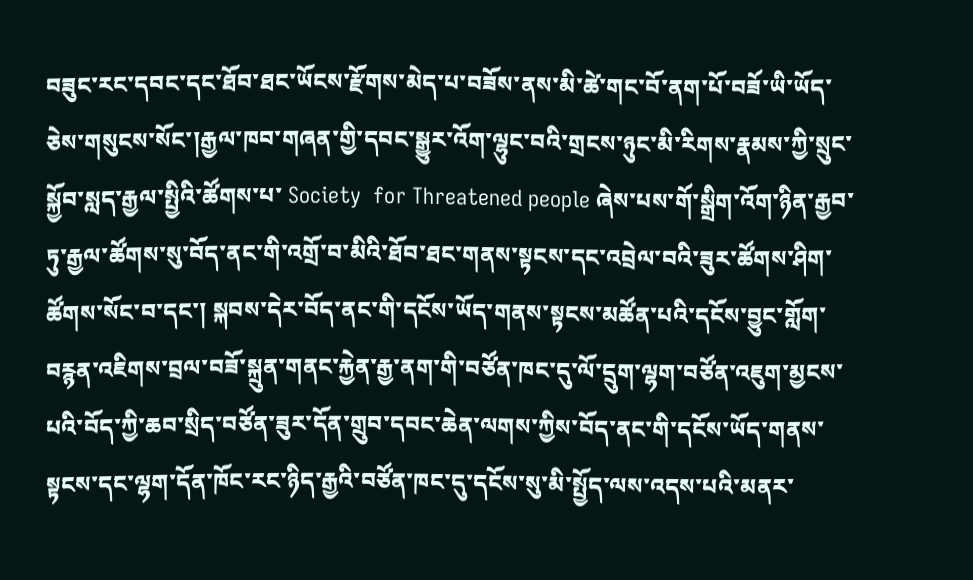བཟུང་རང་དབང་དང་ཐོབ་ཐང་ཡོངས་རྫོགས་མེད་པ་བཟོས་ནས་མི་ཚེ་གང་བོ་ནག་པོ་བཟོ་ཡི་ཡོད་ཅེས་གསུངས་སོང་།རྒྱལ་ཁབ་གཞན་གྱི་དབང་སྒྱུར་འོག་ལྷུང་བའི་གྲངས་ཉུང་མི་རིགས་རྣམས་ཀྱི་སྲུང་སྐྱོབ་སླད་རྒྱལ་སྤྱིའི་ཚོགས་པ་ Society  for Threatened people ཞེས་པས་གོ་སྒྲིག་འོག་ཉིན་རྒྱབ་ཏུ་རྒྱལ་ཚོགས་སུ་བོད་ནང་གི་འགྲོ་བ་མིའི་ཐོབ་ཐང་གནས་སྟངས་དང་འབྲེལ་བའི་ཟུར་ཚོགས་ཤིག་ཚོགས་སོང་བ་དང་། སྐབས་དེར་བོད་ནང་གི་དངོས་ཡོད་གནས་སྟངས་མཚོན་པའི་དངོས་བྱུང་གློག་བརྙན་འཇིགས་བྲལ་བཟོ་སྐྲུན་གནང་རྐྱེན་རྒྱ་ནག་གི་བཙོན་ཁང་དུ་ལོ་དྲུག་ལྷག་བཙོན་འཇུག་མྱངས་པའི་བོད་ཀྱི་ཆབ་སྲིད་བཙོན་ཟུར་དོན་གྲུབ་དབང་ཆེན་ལགས་ཀྱིས་བོད་ནང་གི་དངོས་ཡོད་གནས་སྟངས་དང་ལྷག་དོན་ཁོང་རང་ཉིད་རྒྱའི་བཙོན་ཁང་དུ་དངོས་སུ་མི་སྤྱོད་ལས་འདས་པའི་མནར་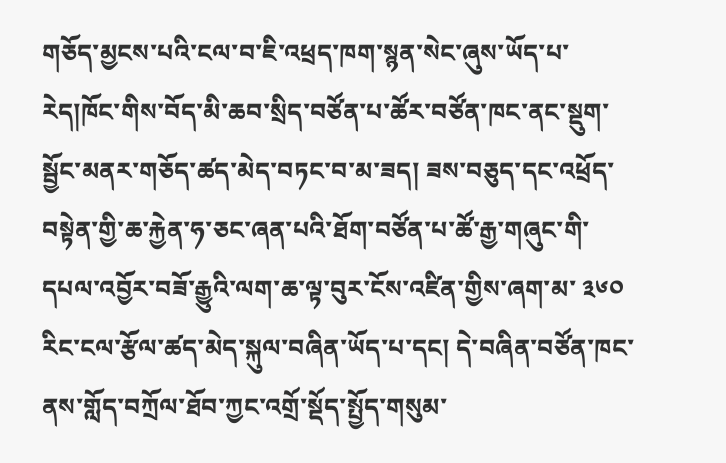གཅོད་མྱངས་པའི་ངལ་བ་ཇི་འཕྲད་ཁག་སྙན་སེང་ཞུས་ཡོད་པ་རེད།ཁོང་གིས་བོད་མི་ཆབ་སྲིད་བཙོན་པ་ཚོར་བཙོན་ཁང་ནང་སྡུག་སྦྱོང་མནར་གཅོད་ཚད་མེད་བཏང་བ་མ་ཟད། ཟས་བཅུད་དང་འཕྲོད་བསྟེན་གྱི་ཆ་རྐྱེན་ཧ་ཅང་ཞན་པའི་ཐོག་བཙོན་པ་ཚོ་རྒྱ་གཞུང་གི་དཔལ་འབྱོར་བཟོ་རྒྱུའི་ལག་ཆ་ལྟ་བུར་ངོས་འཛིན་གྱིས་ཞག་མ་ ༣༦༠ རིང་ངལ་རྩོལ་ཚད་མེད་སྐུལ་བཞིན་ཡོད་པ་དང། དེ་བཞིན་བཙོན་ཁང་ནས་གློད་བཀྲོལ་ཐོབ་ཀྱང་འགྲོ་སྡོད་སྤྱོད་གསུམ་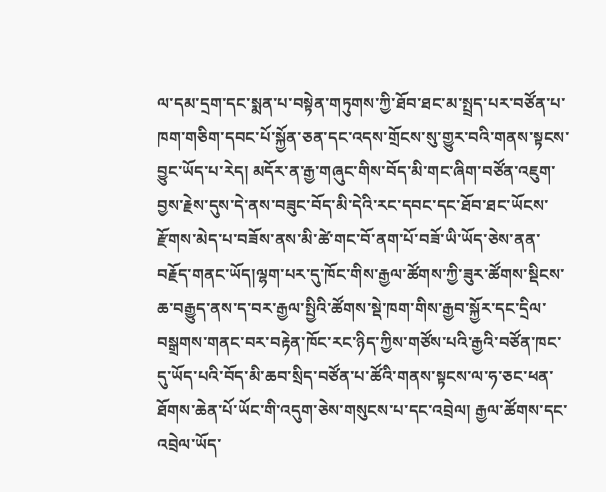ལ་དམ་དྲག་དང་སྨན་པ་བསྟེན་གཏུགས་ཀྱི་ཐོབ་ཐང་མ་སྤྲད་པར་བཙོན་པ་ཁག་གཅིག་དབང་པོ་སྐྱོན་ཅན་དང་འདས་གྲོངས་སུ་གྱུར་བའི་གནས་སྟངས་བྱུང་ཡོད་པ་རེད། མདོར་ན་རྒྱ་གཞུང་གིས་བོད་མི་གང་ཞིག་བཙོན་འཇུག་བྱས་རྗེས་དུས་དེ་ནས་བཟུང་བོད་མི་དེའི་རང་དབང་དང་ཐོབ་ཐང་ཡོངས་རྫོགས་མེད་པ་བཟོས་ནས་མི་ཚེ་གང་བོ་ནག་པོ་བཟོ་ཡི་ཡོད་ཅེས་ནན་བརྗོད་གནང་ཡོད།ལྷག་པར་དུ་ཁོང་གིས་རྒྱལ་ཚོགས་ཀྱི་ཟུར་ཚོགས་སྡིངས་ཆ་བརྒྱུད་ནས་ད་བར་རྒྱལ་སྤྱིའི་ཚོགས་སྡེ་ཁག་གིས་རྒྱབ་སྐྱོར་དང་དྲིལ་བསྒྲགས་གནང་བར་བརྟེན་ཁོང་རང་ཉིད་ཀྱིས་གཙོས་པའི་རྒྱའི་བཙོན་ཁང་དུ་ཡོད་པའི་བོད་མི་ཆབ་སྲིད་བཙོན་པ་ཚོའི་གནས་སྟངས་ལ་ཧ་ཅང་ཕན་ཐོགས་ཆེན་པོ་ཡོང་གི་འདུག་ཅེས་གསུངས་པ་དང་འབྲེལ། རྒྱལ་ཚོགས་དང་འབྲེལ་ཡོད་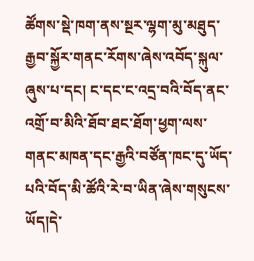ཚོགས་སྡེ་ཁག་ནས་སྔར་ལྷག་མུ་མཐུད་རྒྱབ་སྐྱོར་གནང་རོགས་ཞེས་འབོད་སྐུལ་ཞུས་པ་དང། ང་དང་ང་འདྲ་བའི་བོད་ནང་འགྲོ་བ་མིའི་ཐོབ་ཐང་ཐོག་ཕྱག་ལས་གནང་མཁན་དང་རྒྱའི་བཙོན་ཁང་དུ་ཡོད་པའི་བོད་མི་ཚོའི་རེ་བ་ཡིན་ཞེས་གསུངས་ཡོད།དེ་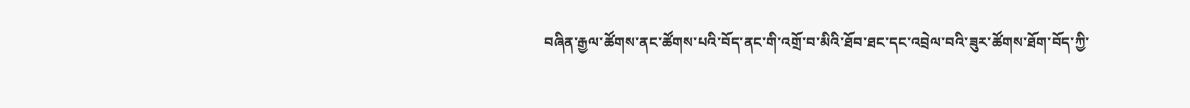བཞིན་རྒྱལ་ཚོགས་ནང་ཚོགས་པའི་བོད་ནང་གི་འགྲོ་བ་མིའི་ཐོབ་ཐང་དང་འབྲེལ་བའི་ཟུར་ཚོགས་ཐོག་བོད་ཀྱི་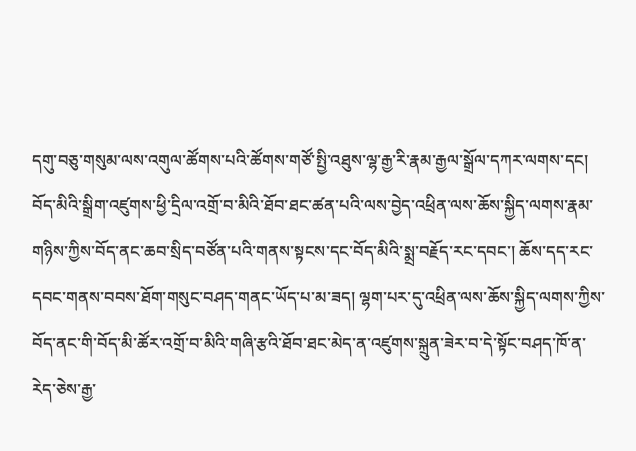དགུ་བཅུ་གསུམ་ལས་འགུལ་ཚོགས་པའི་ཚོགས་གཙོ་སྤྱི་འཐུས་ལྷ་རྒྱ་རི་རྣམ་རྒྱལ་སྒྲོལ་དཀར་ལགས་དང། བོད་མིའི་སྒྲིག་འཛུགས་ཕྱི་དྲིལ་འགྲོ་བ་མིའི་ཐོབ་ཐང་ཚན་པའི་ལས་བྱེད་འཕྲིན་ལས་ཆོས་སྐྱིད་ལགས་རྣམ་གཉིས་ཀྱིས་བོད་ནང་ཆབ་སྲིད་བཙོན་པའི་གནས་སྟངས་དང་བོད་མིའི་སྨྲ་བརྗོད་རང་དབང་། ཆོས་དད་རང་དབང་གནས་བབས་ཐོག་གསུང་བཤད་གནང་ཡོད་པ་མ་ཟད། ལྷག་པར་དུ་འཕྲིན་ལས་ཆོས་སྐྱིད་ལགས་ཀྱིས་བོད་ནང་གི་བོད་མི་ཚོར་འགྲོ་བ་མིའི་གཞི་རྩའི་ཐོབ་ཐང་མེད་ན་འཛུགས་སྐྲུན་ཟེར་བ་དེ་སྟོང་བཤད་ཁོ་ན་རེད་ཅེས་རྒྱ་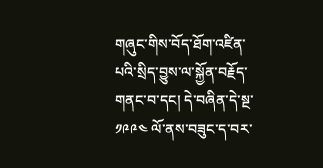གཞུང་གིས་བོད་ཐོག་འཛིན་པའི་སྲིད་བྱུས་ལ་སྐྱོན་བརྗོད་གནང་བ་དང། དེ་བཞིན་དེ་སྔ་ ༡༩༩༤ ལོ་ནས་བཟུང་ད་བར་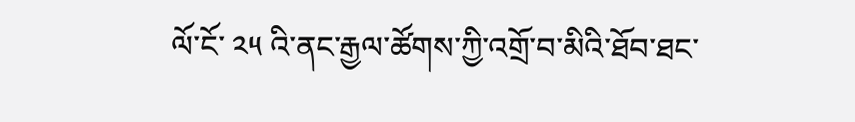ལོ་ངོ་ ༢༥ འི་ནང་རྒྱལ་ཚོགས་ཀྱི་འགྲོ་བ་མིའི་ཐོབ་ཐང་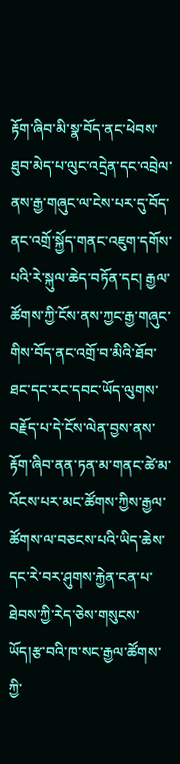རྟོག་ཞིབ་མི་སྣ་བོད་ནང་ཕེབས་ཐུབ་མེད་པ་ལུང་འདྲེན་དང་འབྲེལ་ནས་རྒྱ་གཞུང་ལ་ངེས་པར་དུ་བོད་ནང་འགྲོ་སྐྱོད་གནང་འཇུག་དགོས་པའི་རེ་སྐུལ་ཆེད་བཏོན་དང། རྒྱལ་ཚོགས་ཀྱི་ངོས་ནས་ཀྱང་རྒྱ་གཞུང་གིས་བོད་ནང་འགྲོ་བ་མིའི་ཐོབ་ཐང་དང་རང་དབང་ཡོད་ལུགས་བརྗོད་པ་དེ་ངོས་ལེན་བྱས་ནས་རྟོག་ཞིབ་ནན་ཏན་མ་གནང་ཚེ་མ་འོངས་པར་མང་ཚོགས་ཀྱིས་རྒྱལ་ཚོགས་ལ་བཅངས་པའི་ཡིད་ཆེས་དང་རེ་བར་ཤུགས་རྐྱེན་ངན་པ་ཐེབས་ཀྱི་རེད་ཅེས་གསུངས་ཡོད།རྩ་བའི་ཁ་སང་རྒྱལ་ཚོགས་ཀྱི་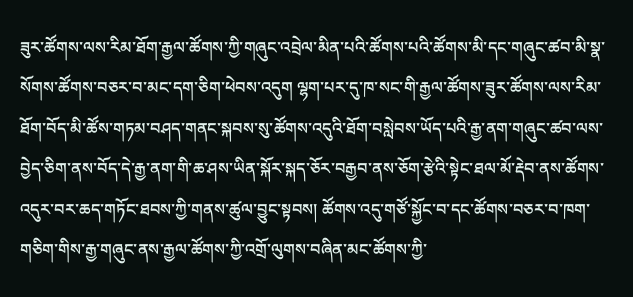ཟུར་ཚོགས་ལས་རིམ་ཐོག་རྒྱལ་ཚོགས་ཀྱི་གཞུང་འབྲེལ་མིན་པའི་ཚོགས་པའི་ཚོགས་མི་དང་གཞུང་ཚབ་མི་སྣ་སོགས་ཚོགས་བཅར་བ་མང་དག་ཅིག་ཕེབས་འདུག ལྷག་པར་དུ་ཁ་སང་གི་རྒྱལ་ཚོགས་ཟུར་ཚོགས་ལས་རིམ་ཐོག་བོད་མི་ཚོས་གཏམ་བཤད་གནང་སྐབས་སུ་ཚོགས་འདུའི་ཐོག་བསླེབས་ཡོད་པའི་རྒྱ་ནག་གཞུང་ཚབ་ལས་བྱེད་ཅིག་ནས་བོད་དེ་རྒྱ་ནག་གི་ཆ་ཤས་ཡིན་སྐོར་སྐད་ཅོར་བརྒྱབ་ནས་ཅོག་རྩེའི་སྟེང་ཐལ་མོ་རྡེབ་ནས་ཚོགས་འདུར་བར་ཆད་གཏོང་ཐབས་ཀྱི་གནས་ཚུལ་བྱུང་སྟབས། ཚོགས་འདུ་གཙོ་སྐྱོང་བ་དང་ཚོགས་བཅར་བ་ཁག་གཅིག་གིས་རྒྱ་གཞུང་ནས་རྒྱལ་ཚོགས་ཀྱི་འགྲོ་ལུགས་བཞིན་མང་ཚོགས་ཀྱི་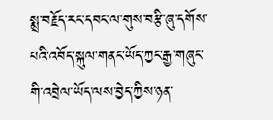སྨྲ་བརྗོད་རང་དབང་ལ་གུས་བརྩི་ཞུ་དགོས་པའི་འབོད་སྐུལ་གནང་ཡོད་ཀྱང་རྒྱ་གཞུང་གི་འབྲེལ་ཡོད་ལས་བྱེད་ཀྱིས་ཉན་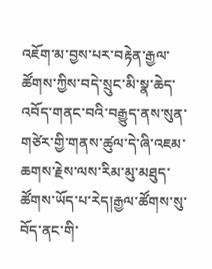འཇོག་མ་བྱས་པར་བརྟེན་རྒྱལ་ཚོགས་ཀྱིས་བདེ་སྲུང་མི་སྣ་ཆེད་འབོད་གནང་བའི་བརྒྱུད་ནས་སུན་གཙེར་གྱི་གནས་ཚུལ་དེ་ཞི་འཇམ་ཆགས་རྗེས་ལས་རིམ་མུ་མཐུད་ཚོགས་ཡོད་པ་རེད།རྒྱལ་ཚོགས་སུ་བོད་ནང་གི་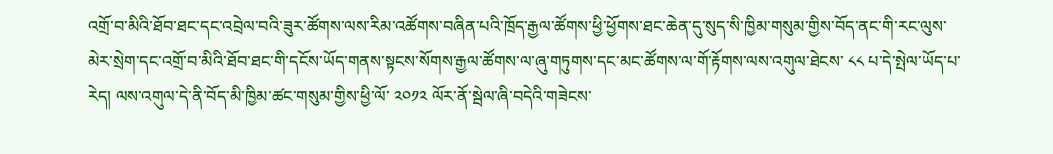འགྲོ་བ་མིའི་ཐོབ་ཐང་དང་འབྲེལ་བའི་ཟུར་ཚོགས་ལས་རིམ་འཚོགས་བཞིན་པའི་ཁྲོད་རྒྱལ་ཚོགས་ཕྱི་ཕྱོགས་ཐང་ཆེན་དུ་སུད་སི་ཁྱིམ་གསུམ་གྱིས་བོད་ནང་གི་རང་ལུས་མེར་སྲེག་དང་འགྲོ་བ་མིའི་ཐོབ་ཐང་གི་དངོས་ཡོད་གནས་སྟངས་སོགས་རྒྱལ་ཚོགས་ལ་ཞུ་གཏུགས་དང་མང་ཚོགས་ལ་གོ་རྟོགས་ལས་འགུལ་ཐེངས་ ༨༨ པ་དེ་སྤེལ་ཡོད་པ་རེད། ལས་འགུལ་དེ་ནི་བོད་མི་ཁྱིམ་ཚང་གསུམ་གྱིས་ཕྱི་ལོ་ ༢༠༡༢ ལོར་ནོ་སྦེལ་ཞི་བདེའི་གཟེངས་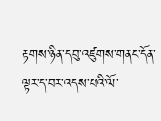རྟགས་ཉིན་དབུ་འཛུགས་གནང་དོན་ལྟར་ད་བར་འདས་པའི་ལོ་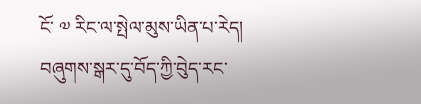ངོ་ ༧ རིང་ལ་སྤེལ་མུས་ཡིན་པ་རེད།
བཞུགས་སྒར་དུ་བོད་ཀྱི་བེུད་རང་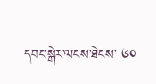དབང་སྒེར་ལངས་ཐེངས་ ༦༠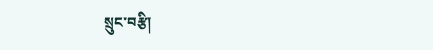སྲུང་བརྩི།